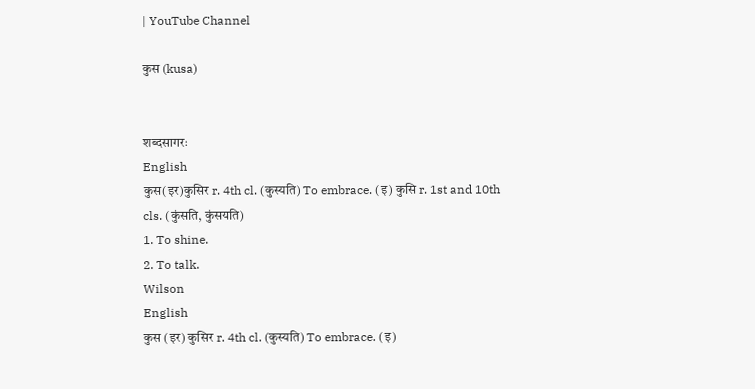| YouTube Channel

कुस (kusa)


शब्दसागरः
English
कुस(इर)कुसिर r. 4th cl. (कुस्यति) To embrace. (इ) कुसि r. 1st and 10th
cls. (कुंसति, कुंसयति)
1. To shine.
2. To talk.
Wilson
English
कुस (इर) कुसिर r. 4th cl. (कुस्यति) To embrace. (इ)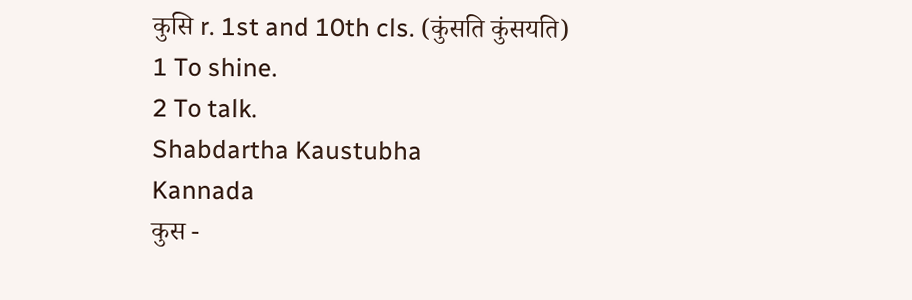कुसि r. 1st and 10th cls. (कुंसति कुंसयति)
1 To shine.
2 To talk.
Shabdartha Kaustubha
Kannada
कुस -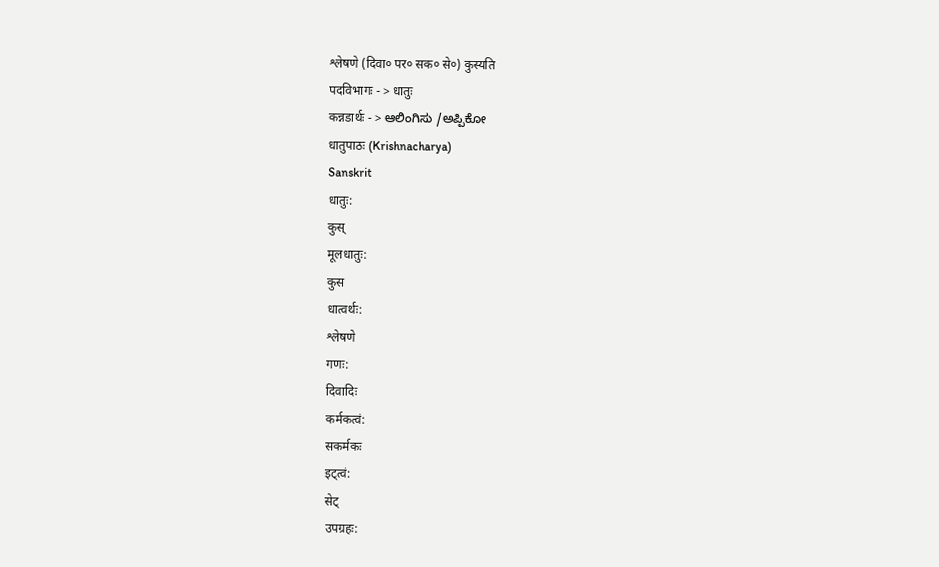श्लेषणे (दिवा० पर० सक० से०) कुस्यति
पदविभागः - > धातुः
कन्नडार्थः - > ಆಲಿಂಗಿಸು /ಅಪ್ಪಿಕೋ
धातुपाठः (Krishnacharya)
Sanskrit
धातुः:
कुस्
मूलधातुः:
कुस
धात्वर्थः:
श्लेषणे
गणः:
दिवादिः
कर्मकत्वं:
सकर्मकः
इट्त्वं:
सेट्
उपग्रहः: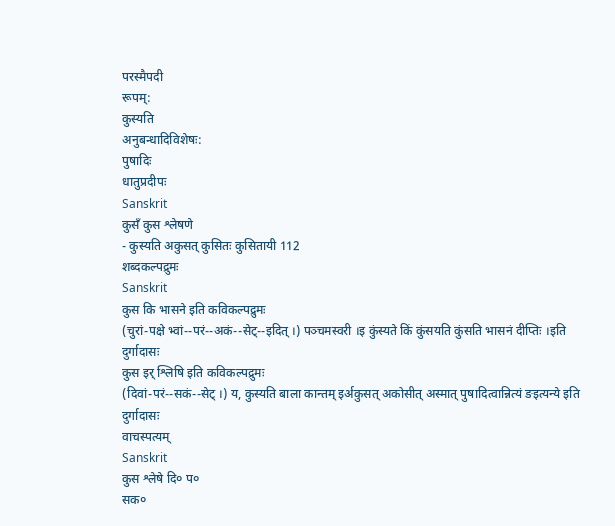परस्मैपदी
रूपम्:
कुस्यति
अनुबन्धादिविशेषः:
पुषादिः
धातुप्रदीपः
Sanskrit
कुसँ कुस श्लेषणे
- कुस्यति अकुसत् कुसितः कुसितायी 112
शब्दकल्पद्रुमः
Sanskrit
कुस कि भासने इति कविकल्पद्रुमः
(चुरां-पक्षे भ्वां--परं--अकं--सेट्--इदित् ।) पञ्चमस्वरी ।इ कुंस्यते किं कुंसयति कुंसति भासनं दीप्तिः ।इति दुर्गादासः
कुस इर् श्लिषि इति कविकल्पद्रुमः
(दिवां-परं--सकं--सेट् ।) य, कुस्यति बाला कान्तम् इर्अकुसत् अकोसीत् अस्मात् पुषादित्वान्नित्यं ङइत्यन्ये इति दुर्गादासः
वाचस्पत्यम्
Sanskrit
कुस श्लेषे दि० प०
सक०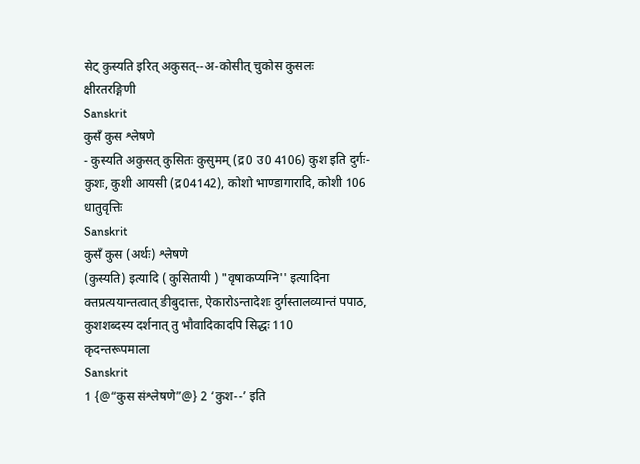सेट् कुस्यति इरित् अकुसत्--अ-कोसीत् चुकोस कुसलः
क्षीरतरङ्गिणी
Sanskrit
कुसँ कुस श्लेषणे
- कुस्यति अकुसत् कुसितः कुसुमम् (द्र0 उ0 4106) कुश इति दुर्गः-कुशः, कुशी आयसी (द्र04142), कोशो भाण्डागारादि, कोशी 106
धातुवृत्तिः
Sanskrit
कुसँ कुस (अर्थः) श्लेषणे
(कुस्यति) इत्यादि ( कुसितायी ) "वृषाकप्यग्नि'' इत्यादिना क्तप्रत्ययान्तत्वात् ङीबुदात्तः, ऐकारोऽन्तादेशः दुर्गस्तालव्यान्तं पपाठ, कुशशब्दस्य दर्शनात् तु भौवादिकादपि सिद्धः 110
कृदन्तरूपमाला
Sanskrit
1 {@“कुस संश्लेषणे”@} 2 ‘कुश--’ इति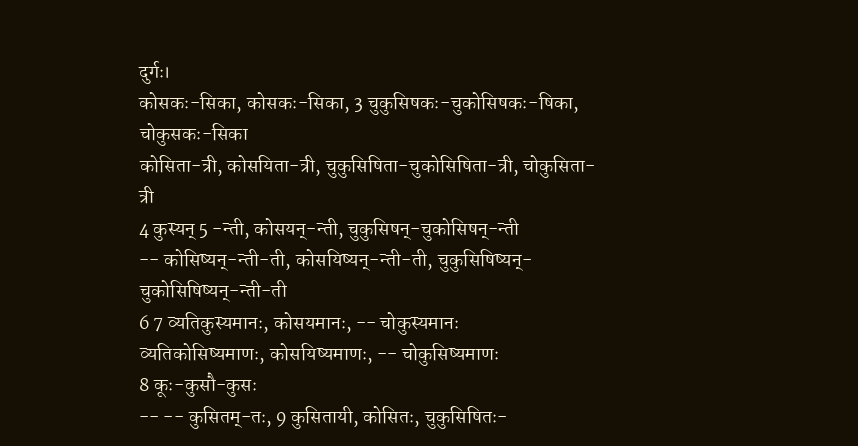दुर्गः।
कोसकः-सिका, कोसकः-सिका, 3 चुकुसिषकः-चुकोसिषकः-षिका, चोकुसकः-सिका
कोसिता-त्री, कोसयिता-त्री, चुकुसिषिता-चुकोसिषिता-त्री, चोकुसिता-त्री
4 कुस्यन् 5 -न्ती, कोसयन्-न्ती, चुकुसिषन्-चुकोसिषन्-न्ती
-- कोसिष्यन्-न्ती-ती, कोसयिष्यन्-न्ती-ती, चुकुसिषिष्यन्-चुकोसिषिष्यन्-न्ती-ती
6 7 व्यतिकुस्यमानः, कोसयमानः, -- चोकुस्यमानः
व्यतिकोसिष्यमाणः, कोसयिष्यमाणः, -- चोकुसिष्यमाणः
8 कूः-कुसौ-कुसः
-- -- कुसितम्-तः, 9 कुसितायी, कोसितः, चुकुसिषितः-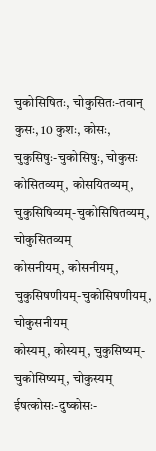चुकोसिषितः, चोकुसितः-तवान्
कुसः, 10 कुशः, कोसः, चुकुसिषुः-चुकोसिषुः, चोकुसः
कोसितव्यम्, कोसयितव्यम्, चुकुसिषिव्यम्-चुकोसिषितव्यम्, चोकुसितव्यम्
कोसनीयम्, कोसनीयम्, चुकुसिषणीयम्-चुकोसिषणीयम्, चोकुसनीयम्
कोस्यम्, कोस्यम्, चुकुसिष्यम्-चुकोसिष्यम्, चोकुस्यम्
ईषत्कोसः-दुष्कोसः-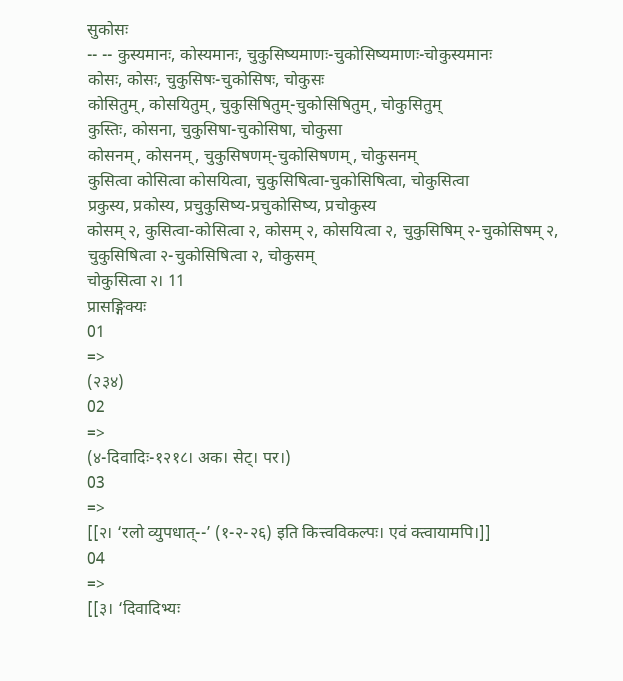सुकोसः
-- -- कुस्यमानः, कोस्यमानः, चुकुसिष्यमाणः-चुकोसिष्यमाणः-चोकुस्यमानः
कोसः, कोसः, चुकुसिषः-चुकोसिषः, चोकुसः
कोसितुम्, कोसयितुम्, चुकुसिषितुम्-चुकोसिषितुम्, चोकुसितुम्
कुस्तिः, कोसना, चुकुसिषा-चुकोसिषा, चोकुसा
कोसनम्, कोसनम्, चुकुसिषणम्-चुकोसिषणम्, चोकुसनम्
कुसित्वा कोसित्वा कोसयित्वा, चुकुसिषित्वा-चुकोसिषित्वा, चोकुसित्वा
प्रकुस्य, प्रकोस्य, प्रचुकुसिष्य-प्रचुकोसिष्य, प्रचोकुस्य
कोसम् २, कुसित्वा-कोसित्वा २, कोसम् २, कोसयित्वा २, चुकुसिषिम् २-चुकोसिषम् २, चुकुसिषित्वा २-चुकोसिषित्वा २, चोकुसम्
चोकुसित्वा २। 11
प्रासङ्गिक्यः
01
=>
(२३४)
02
=>
(४-दिवादिः-१२१८। अक। सेट्। पर।)
03
=>
[[२। ‘रलो व्युपधात्--’ (१-२-२६) इति कित्त्वविकल्पः। एवं क्त्वायामपि।]]
04
=>
[[३। ‘दिवादिभ्यः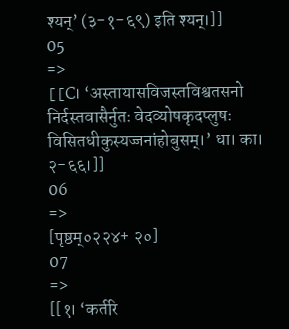श्यन्’ (३-१-६९) इति श्यन्।]]
05
=>
[[C। ‘अस्तायासविजस्तविश्वतसनो निर्दस्तवासैर्नुतः वेदव्योषकृदप्लुषः विसितधीकुस्यज्जनांहोबुसम्।’ धा। का। २-६६।]]
06
=>
[पृष्ठम्०२२४+ २०]
07
=>
[[१। ‘कर्तरि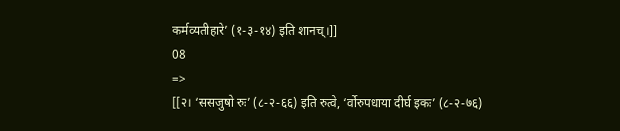कर्मव्यतीहारे’ (१-३-१४) इति शानच्।]]
08
=>
[[२। ‘ससजुषो रुः’ (८-२-६६) इति रुत्वे, ‘र्वोरुपधाया दीर्घ इकः’ (८-२-७६)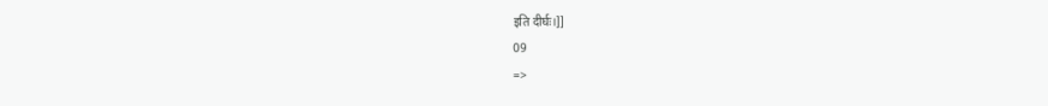इति दीर्घः।]]
09
=>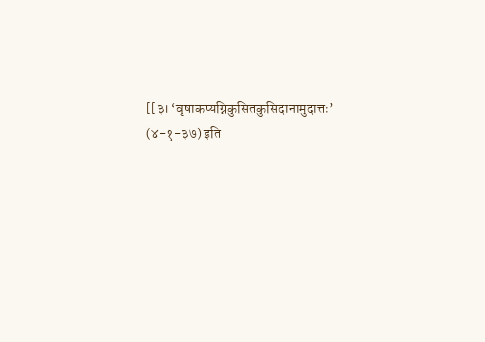[[३। ‘वृषाकप्यग्निकुसितकुसिदानामुदात्तः’ (४-१-३७) इति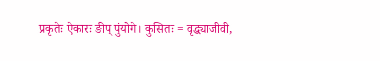प्रकृतेः ऐकारः ङीप् पुंयोगे। कुसितः = वृद्ध्याजीवी,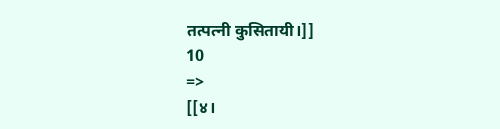तत्पत्नी कुसितायी।]]
10
=>
[[४।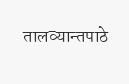तालव्यान्तपाठे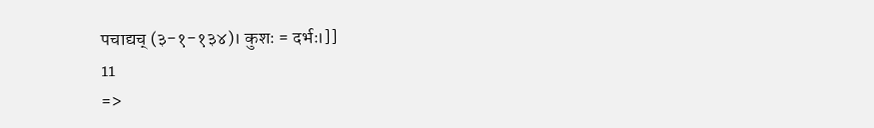पचाद्यच् (३-१-१३४)। कुशः = दर्भः।]]
11
=>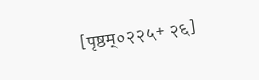[पृष्ठम्०२२५+ २६]